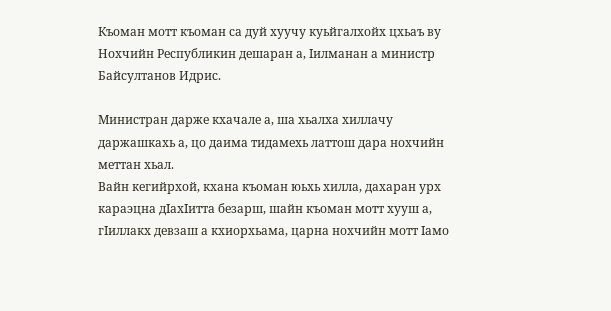Къоман мотт къоман са дуй хуучу куьйгалхойх цхьаъ ву Нохчийн Республикин дешаран а, Iилманан а министр Байсултанов Идрис.

Министран дарже кхачале а, ша хьалха хиллачу даржашкахь а, цо даима тидамехь латтош дара нохчийн меттан хьал.
Вайн кегийрхой, кхана къоман юьхь хилла, дахаран урх караэцна дIахIитта безарш, шайн къоман мотт хууш а, гIиллакх девзаш а кхиорхьама, царна нохчийн мотт Iамо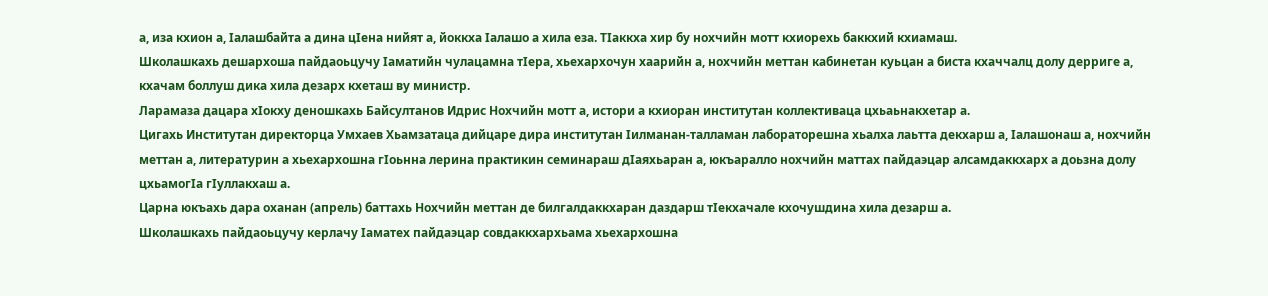а, иза кхион а, Iалашбайта а дина цIена нийят а, йоккха Iалашо а хила еза. ТIаккха хир бу нохчийн мотт кхиорехь баккхий кхиамаш.
Школашкахь дешархоша пайдаоьцучу Iаматийн чулацамна тIера, хьехархочун хаарийн а, нохчийн меттан кабинетан куьцан а биста кхаччалц долу дерриге а, кхачам боллуш дика хила дезарх кхеташ ву министр.
Ларамаза дацара хIокху деношкахь Байсултанов Идрис Нохчийн мотт а, истори а кхиоран институтан коллективаца цхьаьнакхетар а.
Цигахь Институтан директорца Умхаев Хьамзатаца дийцаре дира институтан Iилманан-талламан лабораторешна хьалха лаьтта декхарш а, Iалашонаш а, нохчийн меттан а, литературин а хьехархошна гIоьнна лерина практикин семинараш дIаяхьаран а, юкъаралло нохчийн маттах пайдаэцар алсамдаккхарх а доьзна долу цхьамогIа гIуллакхаш а.
Царна юкъахь дара оханан (апрель) баттахь Нохчийн меттан де билгалдаккхаран даздарш тIекхачале кхочушдина хила дезарш а.
Школашкахь пайдаоьцучу керлачу Iаматех пайдаэцар совдаккхархьама хьехархошна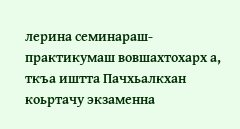лерина семинараш-практикумаш вовшахтохарх а, ткъа иштта Пачхьалкхан коьртачу экзаменна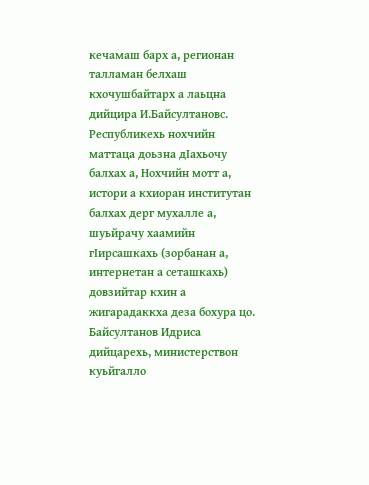кечамаш барх а, регионан талламан белхаш кхочушбайтарх а лаьцна дийцира И.Байсултановс.
Республикехь нохчийн маттаца доьзна дIахьочу балхах а, Нохчийн мотт а, истори а кхиоран институтан балхах дерг мухалле а, шуьйрачу хаамийн гIирсашкахь (зорбанан а, интернетан а сеташкахь) довзийтар кхин а жигарадаккха деза бохура цо.
Байсултанов Идриса дийцарехь, министерствон куьйгалло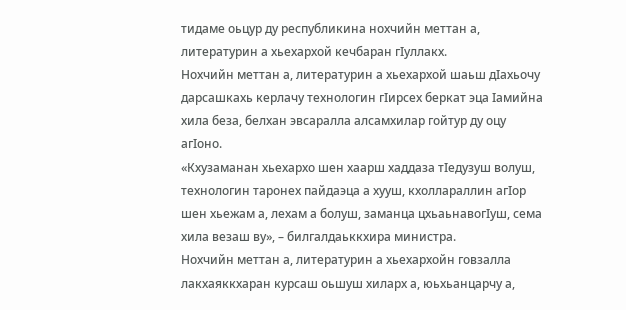тидаме оьцур ду республикина нохчийн меттан а, литературин а хьехархой кечбаран гIуллакх.
Нохчийн меттан а, литературин а хьехархой шаьш дIахьочу дарсашкахь керлачу технологин гIирсех беркат эца Iамийна хила беза, белхан эвсаралла алсамхилар гойтур ду оцу агIоно.
«Кхузаманан хьехархо шен хаарш хаддаза тIедузуш волуш, технологин таронех пайдаэца а хууш, кхоллараллин агIор шен хьежам а, лехам а болуш, заманца цхьаьнавогIуш, сема хила везаш ву», – билгалдаьккхира министра.
Нохчийн меттан а, литературин а хьехархойн говзалла лакхаяккхаран курсаш оьшуш хиларх а, юьхьанцарчу а,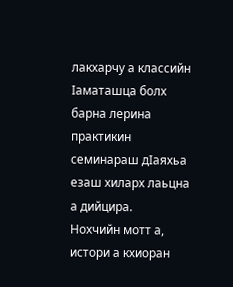лакхарчу а классийн Iаматашца болх барна лерина практикин семинараш дIаяхьа езаш хиларх лаьцна а дийцира.
Нохчийн мотт а, истори а кхиоран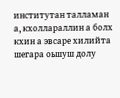институтан талламан а, кхоллараллин а болх кхин а эвсаре хилийта шегара оьшуш долу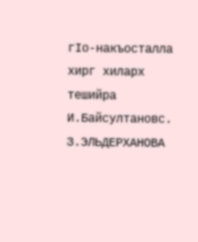гIо-накъосталла хирг хиларх тешийра И.Байсултановс.
З.ЭЛЬДЕРХАНОВА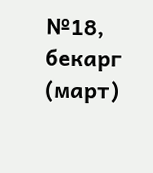№18, бекарг (март)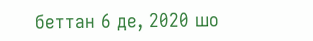беттан 6 де, 2020 шо